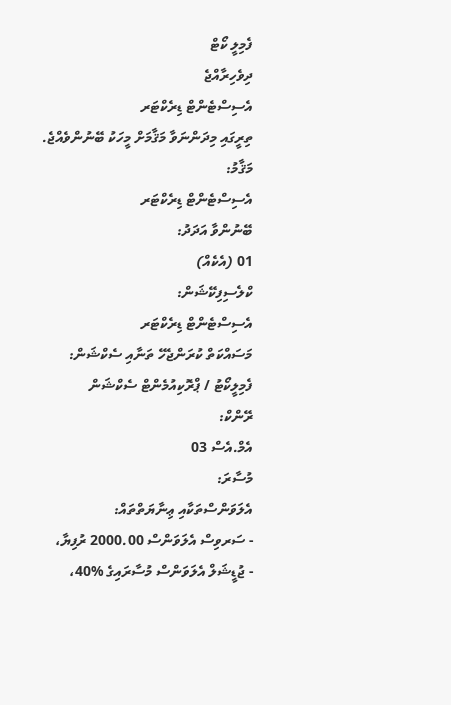ފެމިލީ ކޯޓް
ދިވެހިރާއްޖެ
އެސިސްޓެންޓް ޑިރެކްޓަރ
ތިރީގައި މިދަންނަވާ މަޤާމަށް މީހަކު ބޭނުންވެއްޖެ.
މަޤާމު:
އެސިސްޓެންޓް ޑިރެކްޓަރ
ބޭނުންވާ އަދަދު:
01 (އެކެއް)
ކްލެސިފިކޭޝަން:
އެސިސްޓެންޓް ޑިރެކްޓަރ
މަސައްކަތް ކުރަންޖެހޭ ތަނާއި ސެކްޝަން:
ފެމިލީކޯޓު / ޕްރޮކިއުމެންޓް ސެކްޝަން
ރޭންކް:
އެމް.އެސް 03
މުސާރަ:
އެލަވަންސްތަކާއި ޢިނާޔަތްތައް:
- ސަރވިސް އެލަވަންސް 2000.00 ރުފިޔާ،
- ޖުޑީޝަލް އެލަވަންސް މުސާރައިގެ %40،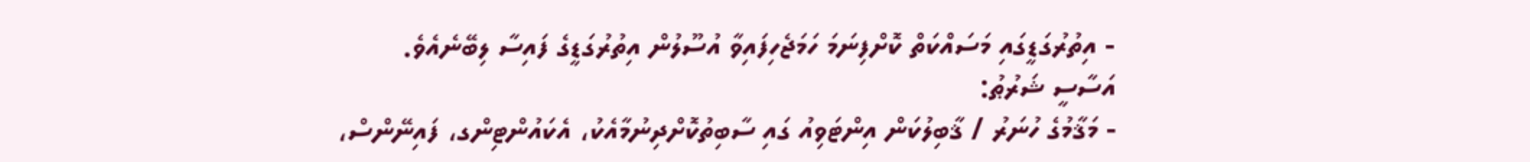- އިތުރުގަޑީގައި މަސައްކަތް ކޮށްފިނަމަ ހަމަޖެހިފައިވާ އުސޫލުން އިތުރުގަޑީގެ ފައިސާ ލިބޭނެއެވެ.
އަސާސީ ޝަރުޠު:
- މަޤާމުގެ ހުނަރު / ޤާބިލުކަން އިންޓަވިއު ގައި ސާބިތުކޮށްދިނުމާއެކު، އެކައުންޓިންގ، ފައިނޭންސް،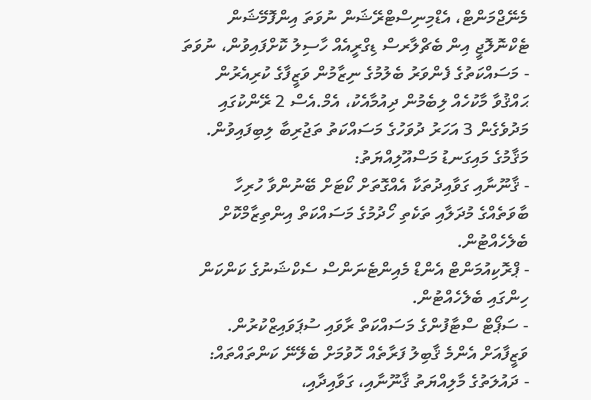މެނޭޖްމަންޓް، އެޑްމިނިސްޓްރޭޝަން ނުވަތަ އިންފޮމޭޝަން ޓެކްނޮލޮޖީ އިން ބެޗްލާރސް ޑިގްރީއެއް ހާސިލު ކޮށްފައިވުން، ނުވަތަ
- މަސައްކަތުގެ ފެންވަރު ބެލުމުގެ ނިޒާމުން ވަޒީފާގެ ކުރިއެރުން ޙައްޤުވާ މާކުހެއް ލިބެމުން ދިއުމާއެކު، އެމް.އެސް 2 ރޭންކުގައި މަދުވެގެން 3 އަހަރު ދުވަހުގެ މަސައްކަތު ތަޖުރިބާ ލިބިފައިވުން.
މަޤާމުގެ މައިގަނޑު މަސްއޫލިއްޔަތު:
- ޤާނޫނާއި ގަވާއިދުތަކާ އެއްގޮތަށް ކޯޓަށް ބޭނުންވާ ހުރިހާ ބާވަތެއްގެ މުދަލާއި ތަކެތި ހޯދުމުގެ މަސައްކަތް އިންތިޒާމްކޮށް ބެލެހެއްޓުން.
- ޕްރޮކިއުމަންޓް އެންޑް މެއިންޓެނަންސް ސެކްޝަނުގެ ކަންކަން ހިންގައި ބެލެހެއްޓުން.
- ސަޕޯޓް ސްޓާފުންގެ މަސައްކަތް ރާވައި ސުޕަވައިޒްކުރުން.
ވަޒީފާއަށް އެންމެ ޤާބިލު ފަރާތެއް ހޮވުމަށް ބެލޭނޭ ކަންތައްތައް:
- ދައުލަތުގެ މާލިއްޔަތު ޤާނޫނާއި، ގަވާއިދާއި،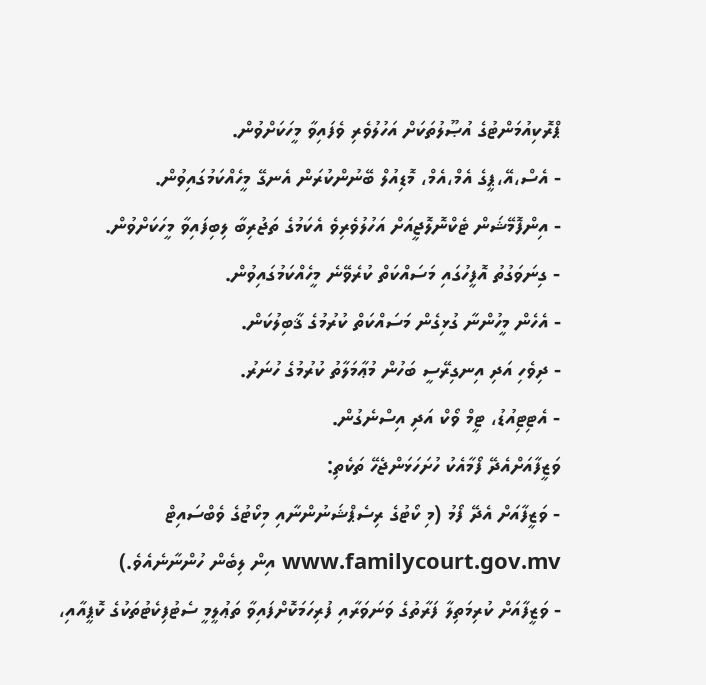ޕްރޮކިއުމަންޓުގެ އުޞޫލުތަކަށް އަހުލުވެރި ވެފައިވާ މީހަކަށްވުން.
- އެސް،އޭ،ޕީގެ އެމް،އެމް، މޮޑިއުލް ބޭނުންކުރަން އެނގޭ މީހެއްކަމުގައިވުން.
- އިންފޮމޭޝަން ޓެކްނޮލޮޖީއަށް އަހުލުވެރިވެ އެކަމުގެ ތަޖުރިބާ ލިބިފައިވާ މީހަކަށްވުން.
- ގިނަވަގުތު އޮފީހުގައި މަސައްކަތް ކުރެވޭނެ މީހެއްކަމުގައިވުން.
- އެހެން މީހުންނާ ގުޅިގެން މަސައްކަތް ކުރުމުގެ ޤާބިލުކަން.
- ދިވެހި އަދި އިނގިރޭސީ ބަހުން މުޢާމަލާތު ކުރުމުގެ ހުނަރު.
- އެޓިޓިއުޑު، ޓީމް ވޯކް އަދި އިސްނެގުން.
ވަޒީފާއަށްއެދޭ ފޯމާއެކު ހުށަހަޅަންޖެހޭ ތަކެތި:
- ވަޒީފާއަށް އެދޭ ފޯމު (މި ކޯޓުގެ ރިސެޕްޝަނުންނާއި މިކޯޓުގެ ވެބްސައިޓް www.familycourt.gov.mv އިން ލިބެން ހުންނާނެއެވެ.)
- ވަޒީފާއަށް ކުރިމަތިލާ ފަރާތުގެ ވަނަވަރާއި ފުރިހަމަކޮށްފައިވާ ތަޢުލީމީ ސެޓުފިކެޓުތަކުގެ ކޮޕީއާއި،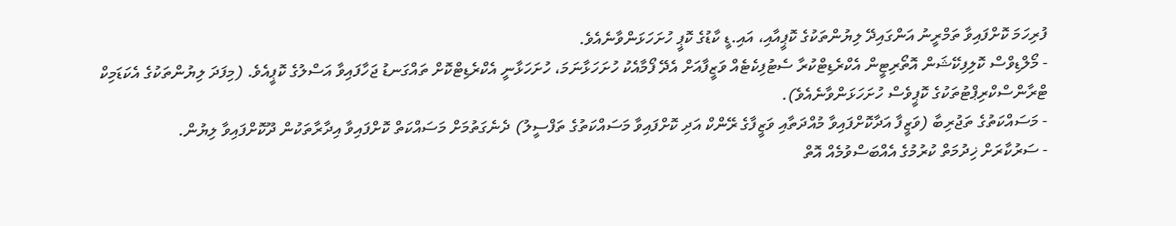ފުރިހަމަ ކޮށްފައިވާ ތަމްރީނު އަންގައިދޭ ލިޔުންތަކުގެ ކޮޕީއާއި، އައި.ޑީ ކާޑުގެ ކޮޕީ ހުށަހަޅަންވާނެއެވެ.
- މޯލްޑިވްސް ކޮލިފިކޭޝަން އޮތޯރިޓީން އެކްރެޑިޓްކުރާ ސެޓުފިކެޓެއް ވަޒީފާއަށް އެދޭ ފޯމާއެކު ހުށަހަޅާނަމަ، ހުށަހަޅާނީ އެކްރެޑިޓްކޮށް ތައްގަނޑު ޖަހާފައިވާ އަސްލުގެ ކޮޕީއެވެ. (މިފަދަ ލިޔުންތަކުގެ އެކަޑަމިކް ޓްރާންސްކްރިޕްޓުތަކުގެ ކޮޕީވެސް ހުށަހަޅަންވާނެއެވެ).
- މަސައްކަތުގެ ތަޖުރިބާ (ވަޒީފާ އަދާކޮށްފައިވާ މުއްދަތާއި ވަޒީފާގެ ރޭންކް އަދި ކޮށްފައިވާ މަސައްކަތުގެ ތަފްސީލު) ދެނެގަތުމަށް މަސައްކަތް ކޮށްފައިވާ އިދާރާތަކުން ދޫކޮށްފައިވާ ލިޔުން.
- ސަރުކާރަށް ޚިދުމަތް ކުރުމުގެ އެއްބަސްވުމެއް އޮތް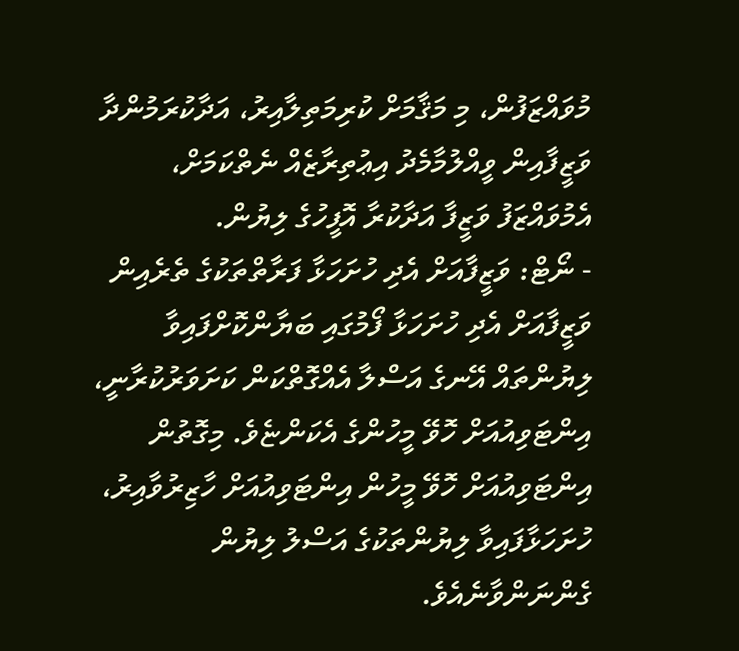މުވައްޒަފުން، މި މަޤާމަށް ކުރިމަތިލާއިރު، އަދާކުރަމުންދާ ވަޒީފާއިން ވީއްލުމާމެދު އިޢުތިރާޒެއް ނެތްކަމަށް، އެމުވައްޒަފު ވަޒީފާ އަދާކުރާ އޮފީހުގެ ލިޔުން.
- ނޯޓް: ވަޒީފާއަށް އެދި ހުށަހަޅާ ފަރާތްތަކުގެ ތެރެއިން ވަޒީފާއަށް އެދި ހުށަހަޅާ ފޯމުގައި ބަޔާންކޮށްފައިވާ ލިޔުންތައް އޭނގެ އަސްލާ އެއްގޮތްކަން ކަށަވަރުކުރާނީ، އިންޓަވިއުއަށް ހޮވޭ މީހުންގެ އެކަންޏެވެ. މިގޮތުން އިންޓަވިއުއަށް ހޮވޭ މީހުން އިންޓަވިއުއަށް ހާޒިރުވާއިރު، ހުށަހަޅާފައިވާ ލިޔުންތަކުގެ އަސްލު ލިޔުން ގެންނަންވާނެއެވެ.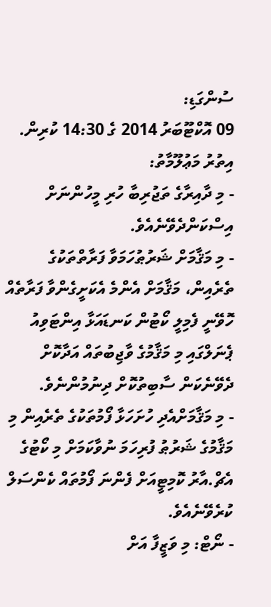ސުންގަޑި:
09 އޮކްޓޫބަރު 2014 ގެ 14:30 ކުރިން.
އިތުރު މަޢުލޫމާތު:
- މި ދާއިރާގެ ތަޖުރިބާ ހުރި މީހުންނަށް އިސްކަންދެވޭނެއެވެ.
- މި މަޤާމަށް ޝަރުޠުހަމަވާ ފަރާތްތަކުގެ ތެރެއިން، މަޤާމަށް އެންމެ އެކަށީގެންވާ ފަރާތެއް ހޮވޭނީ ފެމިލީ ކޯޓުން ކަނޑައަޅާ އިންޓަވިއު ޕެނަލްގައި މި މަޤާމުގެ ވާޖިބުތައް އަދާކޮށް ދެވޭނެކަން ސާބިތުކޮށް ދިނުމުންނެވެ.
- މި މަޤާމަށްއެދި ހުށަހަޅާ ފޯމުތަކުގެ ތެރެއިން މި މަޤާމުގެ ޝަރުޠު ފުރިހަމަ ނުވާކަމަށް މި ކޯޓުގެ އެޗް.އާރު ކޮމިޓީއަށް ފެންނަ ފޯމުތައް ކެންސަލް ކުރެވޭނެއެވެ.
- ނޯޓް: މި ވަޒީފާ އަށް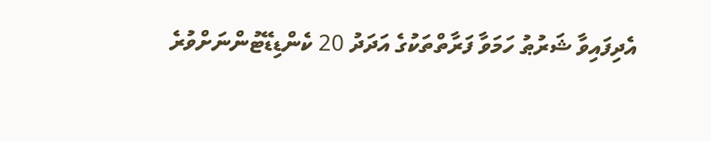އެދިފައިވާ ޝަރުޠު ހަމަވާ ފަރާތްތަކުގެ އަދަދު 20 ކެންޑިޑޭޓުންނަށްވުރެ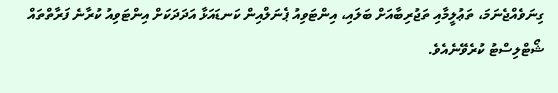ގިނަވެއްޖެނަމަ، ތަޢުލީމާއި ތަޖުރިބާއަށް ބަލައި، އިންޓަވިއު ޕެނަލްއިން ކަނޑައަޅާ އަދަދަކަށް އިންޓަވިއު ކުރާނެ ފަރާތްތައް ޝޯޓްލިސްޓު ކުރެވޭނެއެވެ.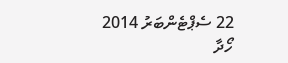22 ސެޕްޓެންބަރު 2014
ހޯދާ